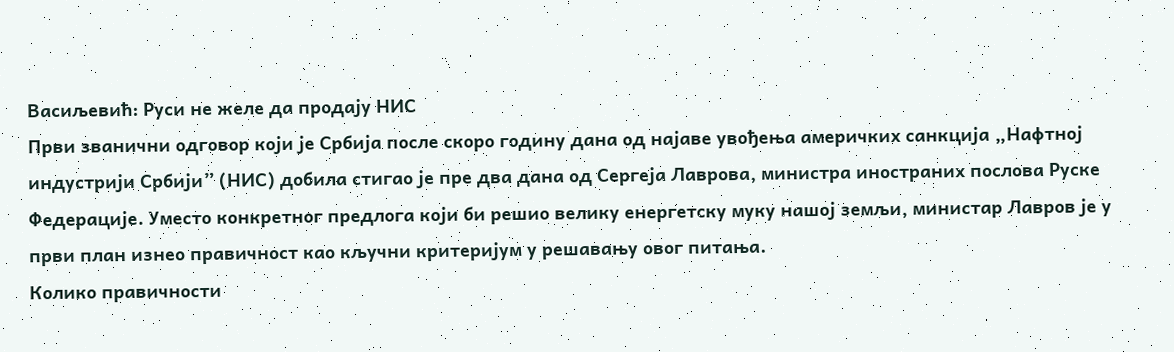Васиљевић: Руси не желе да продају НИС
Први званични одговор који је Србија после скоро годину дана од најаве увођења америчких санкција „Нафтној индустрији Србији” (НИС) добила стигао је пре два дана од Сергеја Лаврова, министра иностраних послова Руске Федерације. Уместо конкретног предлога који би решио велику енергетску муку нашој земљи, министар Лавров је у први план изнео правичност као кључни критеријум у решавању овог питања.
Колико правичности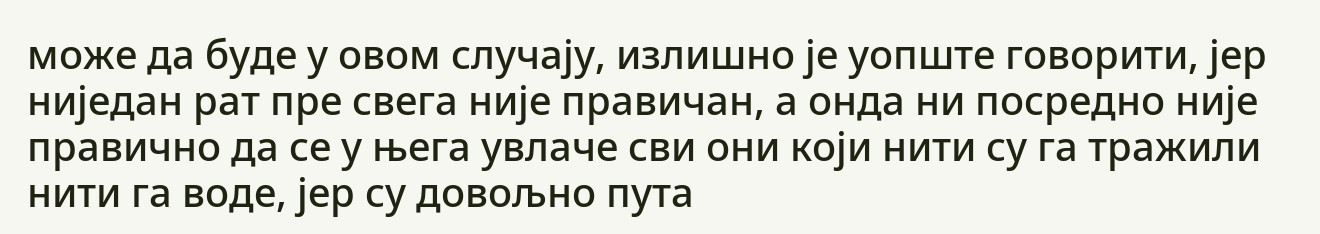може да буде у овом случају, излишно је уопште говорити, јер ниједан рат пре свега није правичан, а онда ни посредно није правично да се у њега увлаче сви они који нити су га тражили нити га воде, јер су довољно пута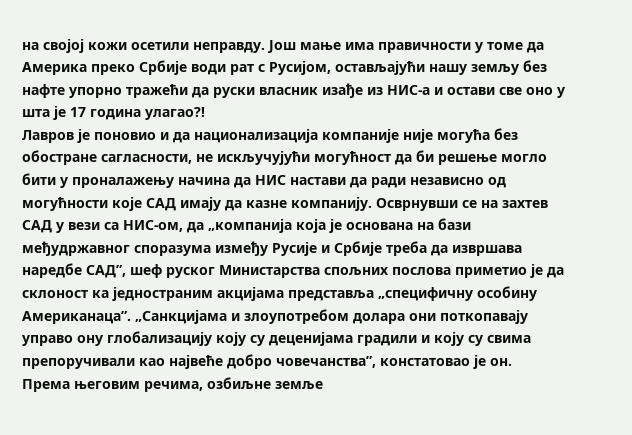на својој кожи осетили неправду. Још мање има правичности у томе да Америка преко Србије води рат с Русијом, остављајући нашу земљу без нафте упорно тражећи да руски власник изађе из НИС-а и остави све оно у шта је 17 година улагао?!
Лавров је поновио и да национализација компаније није могућа без обостране сагласности, не искључујући могућност да би решење могло бити у проналажењу начина да НИС настави да ради независно од могућности које САД имају да казне компанију. Осврнувши се на захтев САД у вези са НИС-ом, да „компанија која је основана на бази међудржавног споразума између Русије и Србије треба да извршава наредбе САД”, шеф руског Министарства спољних послова приметио је да склоност ка једностраним акцијама представља „специфичну особину Американаца”. „Санкцијама и злоупотребом долара они поткопавају управо ону глобализацију коју су деценијама градили и коју су свима препоручивали као највеће добро човечанства”, констатовао је он.
Према његовим речима, озбиљне земље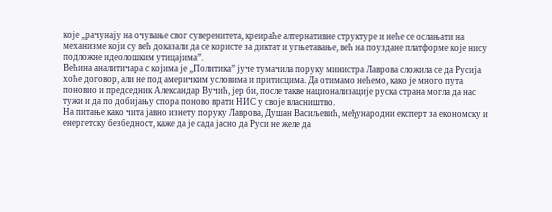које „рачунају на очување свог суверенитета, креираће алтернативне структуре и неће се ослањати на механизме који су већ доказали да се користе за диктат и угњетавање, већ на поуздане платформе које нису подложне идеолошким утицајима”.
Већина аналитичара с којима је „Политика” јуче тумачила поруку министра Лаврова сложила се да Русија хоће договор, али не под америчким условима и притисцима. Да отимамо нећемо, како је много пута поновио и председник Александар Вучић, јер би, после такве национализације руска страна могла да нас тужи и да по добијању спора поново врати НИС у своје власништво.
На питање како чита јавно изнету поруку Лаврова, Душан Васиљевић, међународни експерт за економску и енергетску безбедност, каже да је сада јасно да Руси не желе да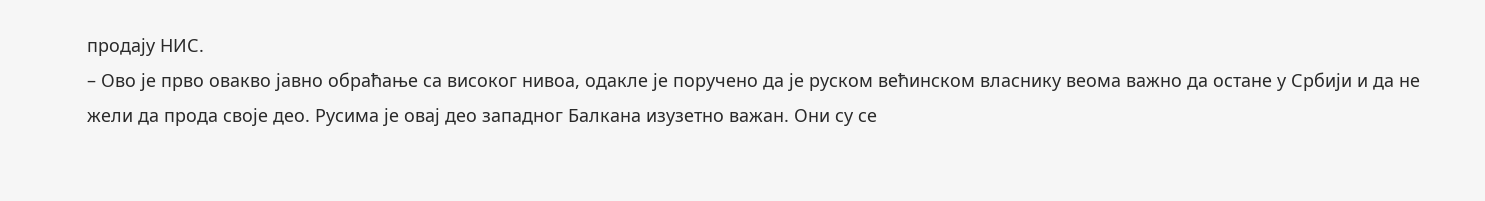продају НИС.
– Ово је прво овакво јавно обраћање са високог нивоа, одакле је поручено да је руском већинском власнику веома важно да остане у Србији и да не жели да прода своје део. Русима је овај део западног Балкана изузетно важан. Они су се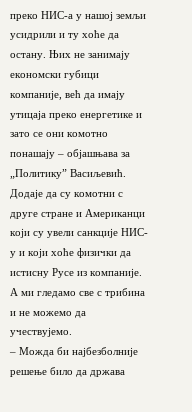преко НИС-а у нашој земљи усидрили и ту хоће да остану. Њих не занимају економски губици компаније, већ да имају утицаја преко енергетике и зато се они комотно понашају – објашњава за „Политику” Васиљевић. Додаје да су комотни с друге стране и Американци који су увели санкције НИС-у и који хоће физички да истисну Русе из компаније. А ми гледамо све с трибина и не можемо да учествујемо.
– Можда би најбезболније решење било да држава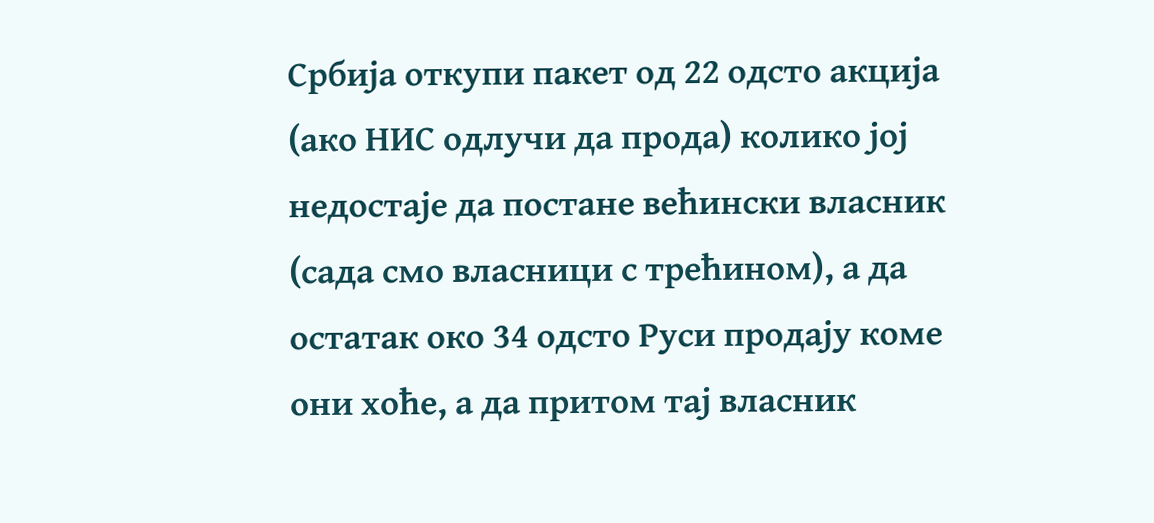Србија откупи пакет од 22 одсто акција (ако НИС одлучи да прода) колико јој недостаје да постане већински власник (сада смо власници с трећином), а да остатак око 34 одсто Руси продају коме они хоће, а да притом тај власник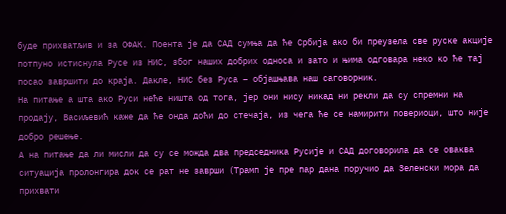буде прихватљив и за ОФАК. Поента је да САД сумња да ће Србија ако би преузела све руске акције потпуно истиснула Русе из НИС, због наших добрих односа и зато и њима одговара неко ко ће тај посао завршити до краја. Дакле, НИС без Руса – објашњава наш саговорник.
На питање а шта ако Руси неће ништа од тога, јер они нису никад ни рекли да су спремни на продају, Васиљевић каже да ће онда доћи до стечаја, из чега ће се намирити повериоци, што није добро решење.
А на питање да ли мисли да су се можда два председника Русије и САД договорила да се оваква ситуација пролонгира док се рат не заврши (Трамп је пре пар дана поручио да Зеленски мора да прихвати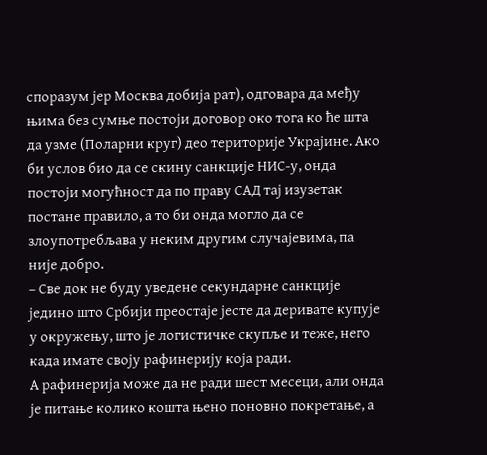споразум јер Москва добија рат), одговара да међу њима без сумње постоји договор око тога ко ће шта да узме (Поларни круг) део територије Украјине. Ако би услов био да се скину санкције НИС-у, онда постоји могућност да по праву САД тај изузетак постане правило, а то би онда могло да се злоупотребљава у неким другим случајевима, па није добро.
– Све док не буду уведене секундарне санкције једино што Србији преостаје јесте да деривате купује у окружењу, што је логистичке скупље и теже, него када имате своју рафинерију која ради.
А рафинерија може да не ради шест месеци, али онда је питање колико кошта њено поновно покретање, а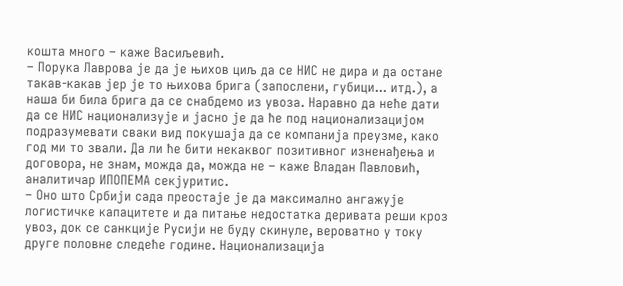кошта много – каже Васиљевић.
– Порука Лаврова је да је њихов циљ да се НИС не дира и да остане такав-какав јер је то њихова брига (запослени, губици... итд.), а наша би била брига да се снабдемо из увоза. Наравно да неће дати да се НИС национализује и јасно је да ће под национализацијом подразумевати сваки вид покушаја да се компанија преузме, како год ми то звали. Да ли ће бити некаквог позитивног изненађења и договора, не знам, можда да, можда не – каже Владан Павловић, аналитичар ИПОПЕМА секјуритис.
– Оно што Србији сада преостаје је да максимално ангажује логистичке капацитете и да питање недостатка деривата реши кроз увоз, док се санкције Русији не буду скинуле, вероватно у току друге половне следеће године. Национализација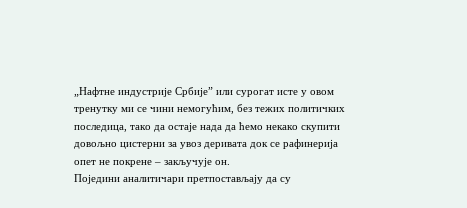„Нафтне индустрије Србије” или сурогат исте у овом тренутку ми се чини немогућим, без тежих политичких последица, тако да остаје нада да ћемо некако скупити довољно цистерни за увоз деривата док се рафинерија опет не покрене – закључује он.
Поједини аналитичари претпостављају да су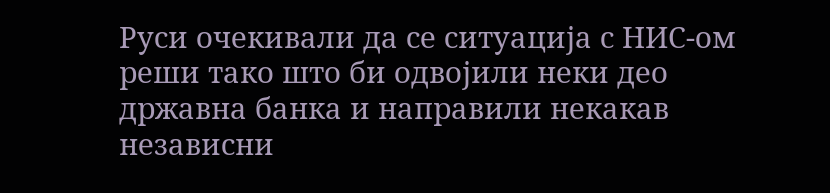Руси очекивали да се ситуација с НИС-ом реши тако што би одвојили неки део државна банка и направили некакав независни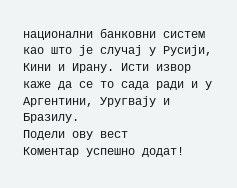национални банковни систем као што је случај у Русији, Кини и Ирану. Исти извор каже да се то сада ради и у Аргентини, Уругвају и Бразилу.
Подели ову вест
Комeнтар успeшно додат!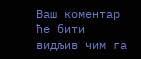Ваш комeнтар ћe бити видљив чим га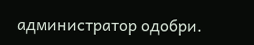администратор одобри.